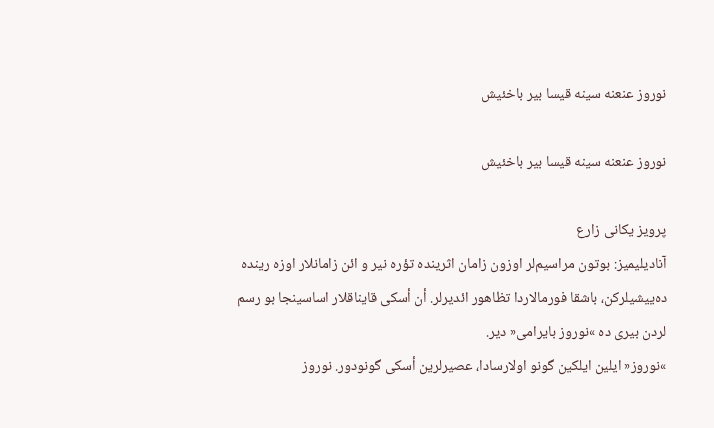نوروز عنعنه سینه قیسا بیر باخئیش

نوروز عنعنه سینه قیسا بیر باخئیش

پرویز یکانی زارع
آنادیلیمیز: بوتون مراسیم‌لر اوزون زامان اثرینده تؤره نیر و ائن زامانلار اوزه رینده ده‌ییشیلرکن، باشقا فورمالاردا تظاهور ائدیرلر. أن أسکی قایناقلار اساسینجا بو رسم لردن بیری ده »نوروز بایرامی« دیر.
»نوروز« ایلین ایلکین گونو اولارسادا، عصیرلرین أسکی گونودور. نوروز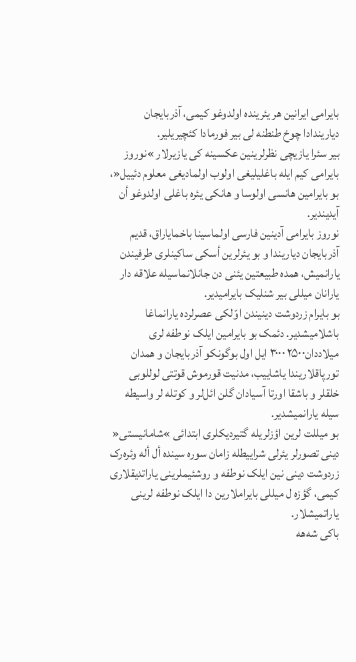بایرامی ایرانین هر یئرینده اولدوغو کیمی، آذربایجان دیاریندادا چوخ طنطنه لی بیر فورمادا کئچیریلیر.
بیر سئرا یازیچی نظرلرینین عکسینه کی یازیرلار »نوروز بایرامی کیم ایله باغلیلیغی اولوب اولمادیغی معلوم دئییل«، بو بایرامین هانسی اولوسا و هانکی یئره باغلی اولدوغو أن آیدیندیر.
نوروز بایرامی آدینین فارسی اولماسینا باخمایاراق، قدیم آذربایجان دیاریندا و بو یئرلرین أسکی ساکینلری طرفیندن یارانمیش، همده طبیعتین یئنی دن جانلانماسیله علاقه دار یارانان میللی بیر شنلیک بایرامیدیر.
بو بایرام زردوشت دینیندن اوّلکی عصرلرده یارانماغا باشلامیشدیر. دئمک بو بایرامین ایلک نوطفه لری میلاددان۲۵۰۰ ۳۰۰۰ ایل اول بوگونکو آذربایجان و همدان تورپاقلاریندا یاشاییب، مدنیت قورموش قوتتی لوللوبی خلقلر و باشقا اورتا آسیادان گلن ائل‌لر و کوتله لر واسیطه سیله یارانمیشدیر.
بو میللت لرین اؤزلریله گتیردیکلری ابتدائی »شامانیستی« دینی تصورلر یئرلی شراییطله زامان سوره سینده أل أله وئره‌رک زردوشت دینی نین ایلک نوطفه و روشئیملرینی یاراتدیقلاری کیمی، گؤزه ل میللی بایراملارین دا ایلک نوطفه لرینی یاراتمیشلار.
باکی شه‌هه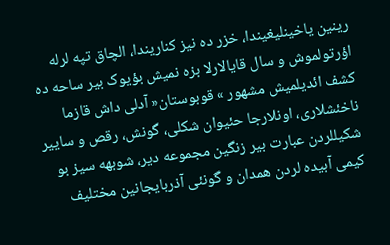رینین یاخینلیغیندا، خزر ده نیز کناریندا، الچاق تپه لرله اؤرتولموش و سال قایالارلا بزه نمیش بؤیوک بیر ساحه ده کشف ائدیلمیش مشهور » قوبوستان« آدلی داش قازما ناخئشلاری، اونلارجا حئیوان شکلی، گونش، رقص و ساییر شکیللردن عبارت بیر زنگین مجموعه دیر، شوبهه سیز بو کیمی آبیده لردن همدان و گونئی آذربایجانین مختلیف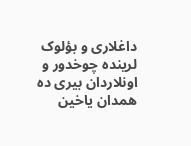داغلاری و بؤلوک لرینده چوخدور و اونلاردان بیری ده همدان یاخین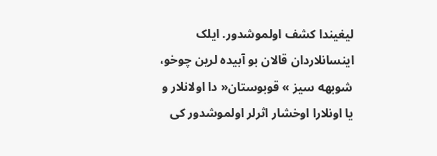لیغیندا کشف اولموشدور. ایلک اینسانلاردان قالان بو آبیده لرین چوخو، شوبهه سیز » قوبوستان« دا اولانلار و یا اونلارا اوخشار اثرلر اولموشدور کی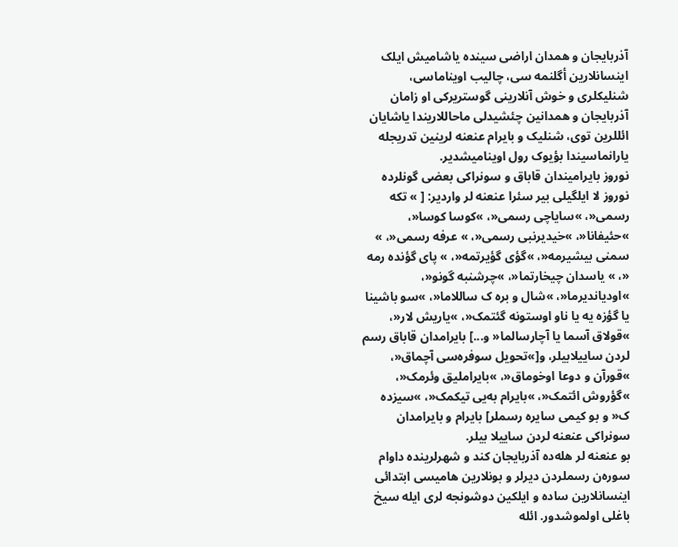آذربایجان و همدان اراضی سینده یاشامیش ایلک اینسانلارین أگلنمه سی، چالیب اویناماسی، شنلیکلری و خوش آنلارینی گوستریرکی او زامان آذربایجان و همدانین چئشیدلی ماحاللاریندا یاشایان ائللرین توی، شنلیک و بایرام عنعنه لرینین تدریجله یارانماسیندا بؤیوک رول اوینامیشدیر.
نوروز بایرامیندان قاباق و سونراکی بعضی گونلرده نوروز لا ایلگیلی بیر سئرا عنعنه لر واردیر: [ » تکه رسمی«، »سایاچی رسمی«، »کوسا کوسا«، »حئیفانا«، »خیدیرنبی رسمی«، » عرفه رسمی«، » سمنی بیشیرمه«، »گؤی گؤیرتمه«، » پای گؤنده رمه «، » یاسدان چیخارتما«، »چرشنبه گونو«، »اودیاندیرما«، »شال و بره ک ساللاما«، »سو باشینا یا گؤزه یه یا ناو اوستونه گئتمک«، »یاریش لار«، »قولاق آسما یا آچارسالما« و...] بایرامدان قاباق رسم لردن ساییلابیلر، و[»تحویل سوفره‌سی آچماق«، »قورآن و دوعا اوخوماق«، »بایراملیق وئرمک«، »گؤروش ائتمک«، »بایرام به‌یی تیکمک«، »سیزده ک« و بو کیمی سایره رسملر] بایرام و بایرامدان سونراکی عنعنه لردن ساییلا بیلر.
بو عنعنه لر هله‌ده آذربایجان کند و شهرلرینده داوام سوره‌ن رسملردن دیرلر و بونلارین هامیسی ابتدائی اینسانلارین ساده و ایلکین دوشونجه لری ایله سیخ باغلی اولموشدور. ائله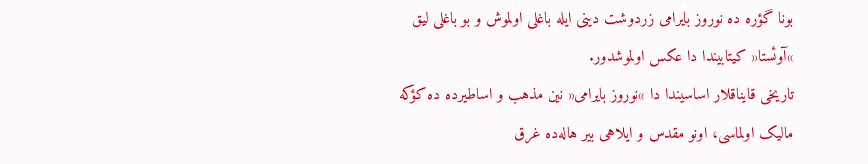بونا گؤره ده نوروز بایرامی زردوشت دینی ایله باغلی اولموش و بو باغلی لیق »آوئستا« کیتابیندا دا عکس اولموشدور.
تاریخی قایناقلار اساسیندا دا »نوروز بایرامی« نین مذهب و اساطیرده ده کؤکه مالیک اولماسی، اونو مقدس و ایلاهی بیر هاله‌ده غرق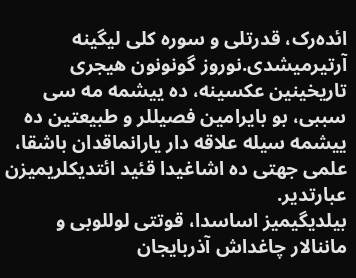ائده‌رک، قدرتلی و سوره کلی لیگینه آرتیرمیشدی.نوروز گونونون هیجری تاریخینین عکسینه، ده ییشمه مه سی سببی، بو بایرامین فصیللر و طبیعتین ده ییشمه سیله علاقه دار یارانماقدان باشقا، علمی جهتی ده اشاغیدا قئید ائتدیکلریمیزن عبارتدیر.
بیلدیگیمیز اساسدا، قوتتی لوللوبی و ماننالار چاغداش آذربایجان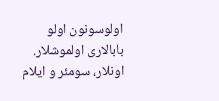اولوسونون اولو بابالاری اولموشلار. اونلار، سومئر و ایلام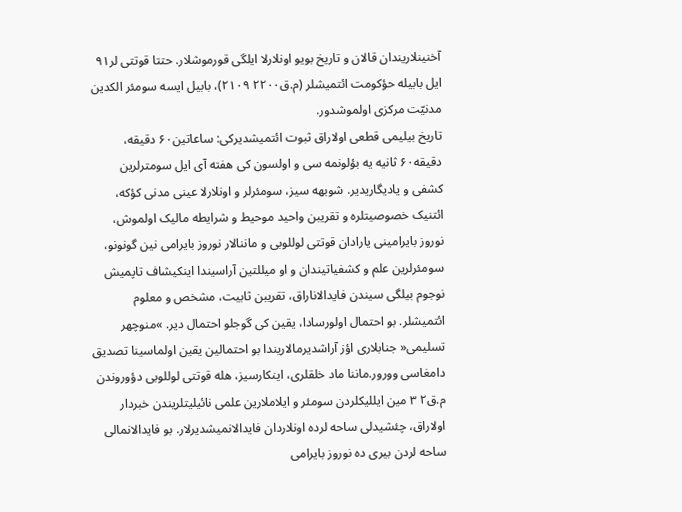آخنینلاریندان قالان و تاریخ بویو اونلارلا ایلگی قورموشلار. حتتا قوتتی لر۹۱ ایل بابیله حؤکومت ائتمیشلر (م.ق۲۲۰۰ ۲۱۰۹)، بابیل ایسه سومئر الکدین مدنیّت مرکزی اولموشدور.
تاریخ بیلیمی قطعی اولاراق ثبوت ائتمیشدیرکی: ساعاتین۶۰ دقیقه، دقیقه۶۰ ثانیه یه بؤلونمه سی و اولسون کی هفته آی ایل سومترلرین کشفی و یادیگاریدیر. شوبهه سیز، سومئرلر و اونلارلا عینی مدنی کؤکه، ائتنیک خصوصیتلره و تقریبن واحید موحیط و شرایطه مالیک اولموش، نوروز بایرامینی یارادان قوتتی لوللوبی و ماننالار نوروز بایرامی نین گونونو، سومئرلرین علم و کشفیاتیندان و او میللتین آراسیندا اینکیشاف تاپمیش نوجوم بیلگی سیندن فایدالاناراق، تقریبن ثابیت، مشخص و معلوم ائتمیشلر. بو احتمال اولورسادا، یقین کی گوجلو احتمال دیر. »منوچهر تسلیمی« جنابلاری اؤز آراشدیرمالاریندا بو احتمالین یقین اولماسینا تصدیق دامغاسی وورور.ماننا ماد خلقلری، اینکارسیز، هله قوتتی لوللوبی دؤوروندن م.ق۲ ۳ مین ایللیکلردن سومئر و ایلاملارین علمی نائیلیتلریندن خبردار اولاراق، چئشیدلی ساحه لرده اونلاردان فایدالانمیشدیرلار. بو فایدالانمالی ساحه لردن بیری ده نوروز بایرامی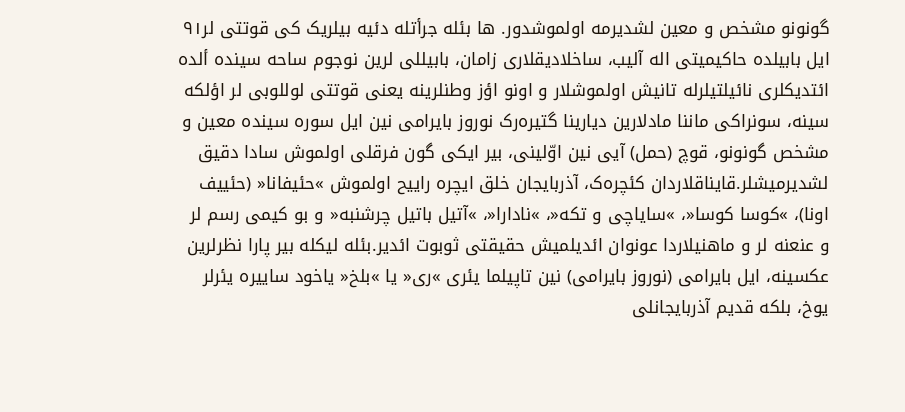گونونو مشخص و معین لشدیرمه اولموشدور. ها بئله جرأتله دئیه بیلریک کی قوتتی لر۹۱ ایل بابیلده حاکیمیتی اله آلیب، ساخلادیقلاری زامان، بابیللی لرین نوجوم ساحه سینده ألده ائتدیکلری نائیلتیلرله تانیش اولموشلار و اونو اؤز وطنلرینه یعنی قوتتی لوللوبی لر اؤلکه سینه، سونراکی ماننا مادلارین دیارینا گتیره‌رک نوروز بایرامی نین ایل سوره سینده معین و مشخص گونونو، قوچ (حمل) آیی نین اوّلینی، بیر ایکی گون فرقلی اولموش سادا دقیق لشدیرمیشلر.قایناقلاردان کئچره‌ک، آذربایجان خلق ایچره راییح اولموش »حئیفانا« (حئییف اونا)، »کوسا کوسا«، »سایاچی و تکه«، »نادارا«، »آتیل باتیل چرشنبه« و بو کیمی رسم لر و عنعنه لر و ماهنیلاردا عونوان ائدیلمیش حقیقتی ثوبوت ائدیر.بئله لیکله بیر پارا نظرلرین عکسینه، ایل بایرامی (نوروز بایرامی) نین تاپیلما یئری »ری« یا »بلخ« یاخود ساییره یئرلر یوخ، بلکه قدیم آذربایجانلی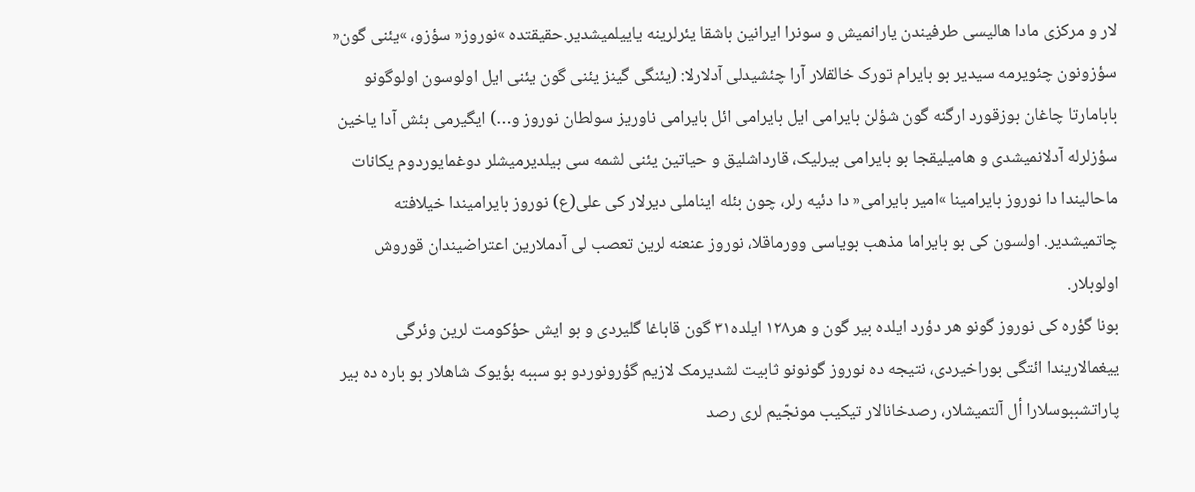لار و مرکزی مادا هالیسی طرفیندن یارانمیش و سونرا ایرانین باشقا یئرلرینه یاییلمیشدیر.حقیقتده »نوروز« سؤزو، »یئنی گون« سؤزونون چئویرمه سیدیر بو بایرام تورک خالقلار آرا چئشیدلی آدلارلا: (یئنگی گینز یئنی گون یئنی ایل اولوسون اولوگونو بابامارتا چاغان بوزقورد ارگنه گون شؤلن بایرامی ایل بایرامی ائل بایرامی ناوریز سولطان نوروز و…) ایگیرمی بئش آدا یاخین سؤزلرله آدلانمیشدی و هامیلیقجا بو بایرامی بیرلیک، قارداشلیق و حیاتین یئنی لشمه سی بیلدیرمیشلر دوغمایوردوم یکانات ماحالیندا دا نوروز بایرامینا »امیر بایرامی« دا دئیه رلر، چون بئله ایناملی دیرلار کی علی(ع) نوروز بایرامیندا خیلافته چاتمیشدیر. اولسون کی بو بایراما مذهب بویاسی وورماقلا، نوروز عنعنه لرین تعصب لی آدملارین اعتراضیندان قوروش اولوبلار.
بونا گؤره کی نوروز گونو هر دؤرد ایلده بیر گون و هر۱۲۸ ایلده۳۱ گون قاباغا گلیردی و بو ایش حؤکومت لرین وئرگی ییغمالاریندا ائتگی بوراخیردی، نتیجه ده نوروز گونونو ثابیت لشدیرمک لازیم گؤرونوردو بو سببه بؤیوک شاهلار بو باره ده بیر پاراتشببوسلارا أل آلتمیشلار، رصدخانالار تیکیب مونجّیم لری رصد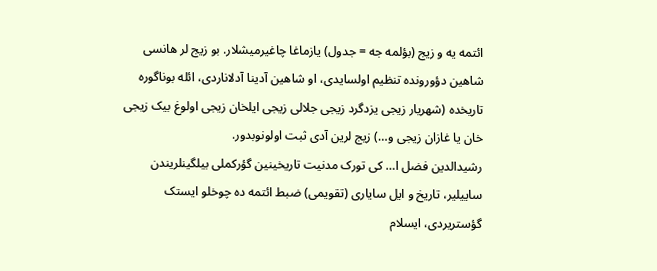ائتمه یه و زیج (بؤلمه جه = جدول) یازماغا چاغیرمیشلار. بو زیج لر هانسی شاهین دؤورونده تنظیم اولسایدی، او شاهین آدینا آدلاناردی، ائله بوناگوره تاریخده (شهریار زیجی یزدگرد زیجی جلالی زیجی ایلخان زیجی اولوغ بیک زیجی خان یا غازان زیجی و…) زیج لرین آدی ثبت اولونوبدور.
رشیدالدین فضل ا… کی تورک مدنیت تاریخینین گؤرکملی بیلگینلریندن ساییلیر، تاریخ و ایل سایاری (تقویمی) ضبط ائتمه ده چوخلو ایستک گؤستریردی، ایسلام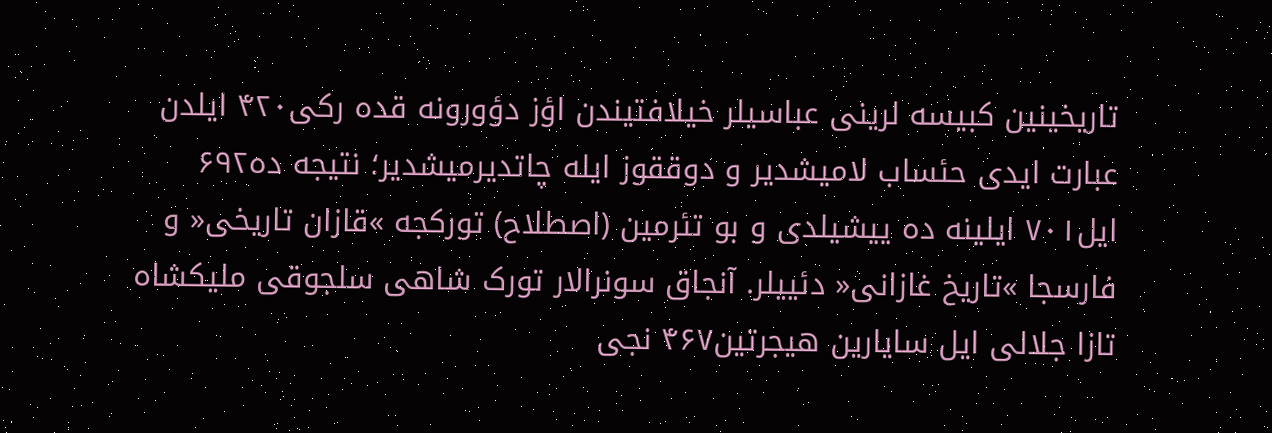تاریخینین کبیسه لرینی عباسیلر خیلافتیندن اؤز دؤورونه قده رکی۴۲۰ ایلدن عبارت ایدی حئساب لامیشدیر و دوققوز ایله چاتدیرمیشدیر؛ نتیجه ده۶۹۲ ایل۷۰۱ ایلینه ده ییشیلدی و بو تئرمین (اصطلاح) تورکجه »قازان تاریخی« و فارسجا »تاریخ غازانی« دئییلر. آنجاق سونرالار تورک شاهی سلجوقی ملیکشاه تازا جلالی ایل سایارین هیجرتین۴۶۷ نجی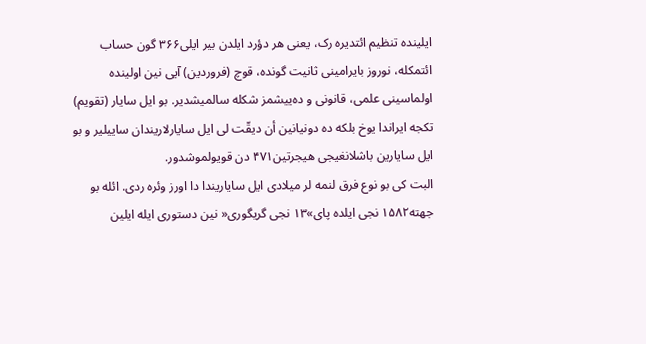ایلینده تنظیم ائتدیره رک، یعنی هر دؤرد ایلدن بیر ایلی۳۶۶ گون حساب ائتمکله، نوروز بایرامینی ثانیت گونده، قوچ (فروردین) آیی نین اولینده اولماسینی علمی، قانونی و ده‌ییشمز شکله سالمیشدیر. بو ایل سایار (تقویم) تکجه ایراندا یوخ بلکه ده دونیانین أن دیقّت لی ایل سایارلاریندان ساییلیر و بو ایل سایارین باشلانغیجی هیجرتین۴۷۱ دن قویولموشدور.
البت کی بو نوع فرق لنمه لر میلادی ایل سایاریندا دا اورز وئره ردی. ائله بو جهته۱۵۸۲ نجی ایلده پای»۱۳ نجی گریگوری« نین دستوری ایله ایلین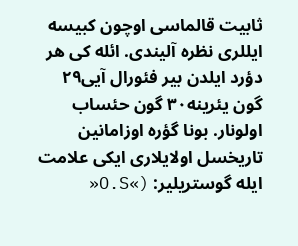ثابیت قالماسی اوچون کبیسه ایللری نظره آلیندی. ائله کی هر دؤرد ایلدن بیر فئورال آیی۲۹ گون یئرینه۳۰ گون حئساب اولونار. بونا گؤره اوزامانین تاریخسل اولایلاری ایکی علامت ایله گوستریلیر: (»O.S«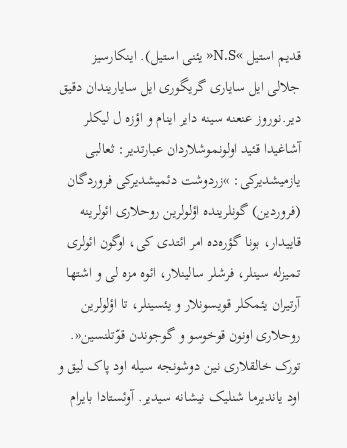قدیم استیل »N.S« یئنی استیل). اینکارسیز جلالی ایل سایاری گریگوری ایل سایاریندان دقیق دیر.نوروز عنعنه سینه دایر اینام و اؤزه ل لیکلر آشاغیدا قئید اولونموشلاردان عبارتدیر: ثعالبی یازمیشدیرکی: »زردوشت دئمیشدیرکی فروردگان (فروردین) گونلرینده اؤلولرین روحلاری ائولرینه قاییدار، بونا گؤره‌ده امر ائتدی کی، اوگون ائولری تمیزله سینلر، فرشلر سالینلار، ائوه مزه لی و اشتها آرتیران یئمکلر قویسونلار و یئسینلر، تا اؤلولرین روحلاری اونون قوخوسو و گوجوندن قوّتلنسین«.
تورک خالقلاری نین دوشونجه سیله اود پاک لیق و اود یاندیرما شنلیک نیشانه سیدیر. آوئستادا بایرام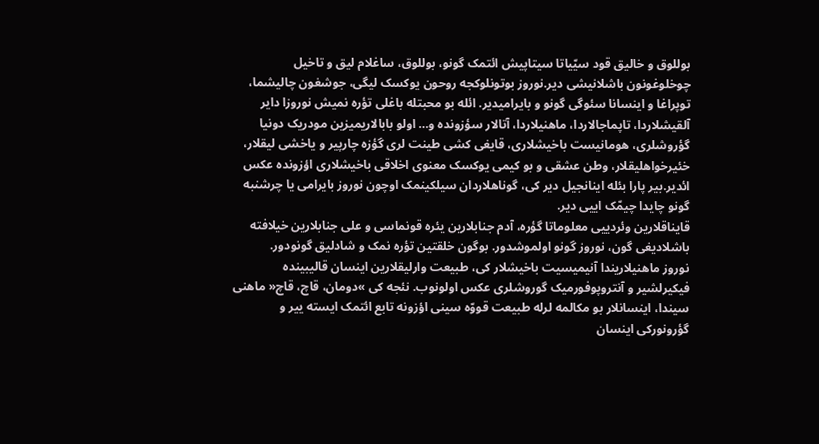بوللوق و خالیق قود سیّیاتا سیتاپیش ائتمک گونو، بوللوق، ساغلام لیق و تاخیل چوخلوغونون باشلانیشی دیر.نوروز بوتونلوکجه روحون یوکسک لیگی، جوشغون چالیشما، توپراغا و اینسانا سئوگی گونو و بایرامیدیر. ائله بو محبتله باغلی تؤره نمیش نوروزا دایر آلقیشلاردا، تاپماجالاردا، ماهنیلاردا، آتالار سؤزونده و… اولو بابالاریمیزین مودریک دونیا گؤروشلری، هومانیست باخیشلاری، قایغی کشی طینت لری گؤزه چارپیر و یاخشی لیقلار، خئیرخواهلیقلار، وطن عشقی و بو کیمی یوکسک معنوی اخلاقی باخیشلاری اؤزونده عکس ائدیر.بیر پارا بئله اینانجیل دیر کی، گوناهلاردان سیلکینمک اوچون نوروز بایرامی یا چرشنبه گونو چایدا چیمّک اییی دیر.
قایناقلارین وئردییی معلوماتا گؤره، آدم جنابلارین یئره قونماسی و علی جنابلارین خیلافته باشلادیغی گون، نوروز گونو اولموشدور. بوگون خلقتین تؤره نمک و شادلیق گونودور.
نوروز ماهنیلاریندا آنیمیسیت باخیشلار کی، طبیعت وارلیقلارین اینسان قالیبینده فیکیرلشیر و آنتروپوفورمیک گوروشلری عکس اولونوب. نئجه کی »دومان، قاچ، قاچ« ماهنی سیندا، اینسانلار بو مکالمه لرله طبیعت قووّه سینی اؤزونه تابع ائتمک ایسته ییر و گؤرونورکی اینسان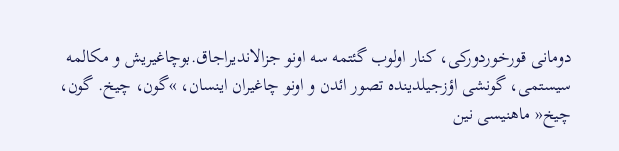دومانی قورخوردورکی، کنار اولوب گئتمه سه اونو جزالاندیراجاق.بوچاغیریش و مکالمه سیستمی، گونشی اؤزجیلدینده تصور ائدن و اونو چاغیران اینسان، »گون، چیخ. گون، چیخ« ماهنیسی نین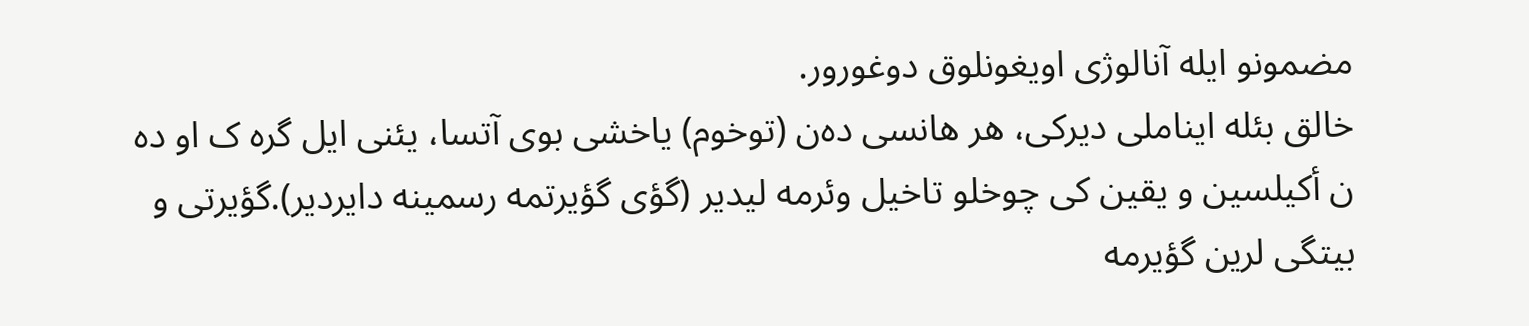مضمونو ایله آنالوژی اویغونلوق دوغورور.
خالق بئله ایناملی دیرکی، هر هانسی ده‌ن (توخوم) یاخشی بوی آتسا، یئنی ایل گره ک او ده ن أکیلسین و یقین کی چوخلو تاخیل وئرمه لیدیر (گؤی گؤیرتمه رسمینه دایردیر).گؤیرتی و بیتگی لرین گؤیرمه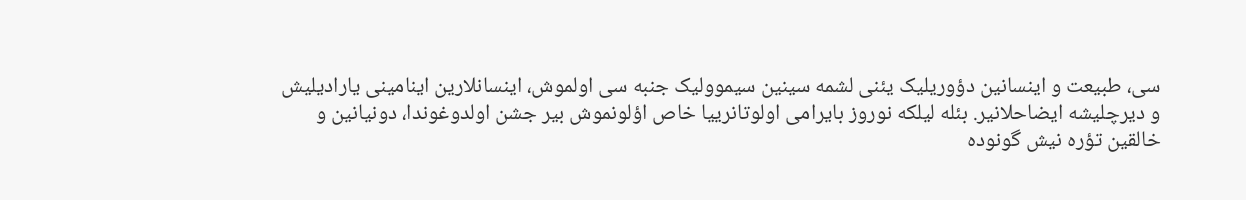سی، طبیعت و اینسانین دؤوریلیک یئنی لشمه سینین سیموولیک جنبه سی اولموش، اینسانلارین اینامینی یارادیلیش و دیرچلیشه ایضاحلانیر. بئله لیلکه نوروز بایرامی اولوتانرییا خاص اؤلونموش بیر جشن اولدوغوندا، دونیانین و خالقین تؤره نیش گونوده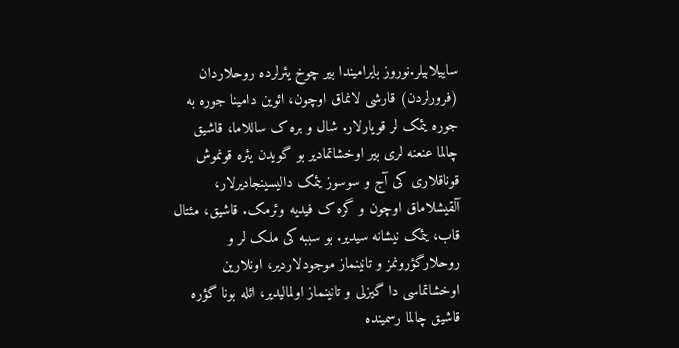ساییلابیلر.نوروز بایرامیندا بیر چوخ یئرلرده روحلاردان (فرورلردن) قارشی لانماق اوچون، ائوین دامینا جوره به جوره یئمک لر قویارلار. شال و بره ک ساللاما، قاشیق چالما عنعنه لری بیر اوخشاتمادیر بو گویدن یئره قونموش قوناقلاری کی آج و سوسوز یئمک دالیسینجادیرلار، آلقیشلاماق اوچون و گره ک فیدیه وئرمک. قاشیق، مئتال قاب، یئمک نیشانه سیدیر. بو سببه کی ملک لر و روحلارگؤرونمز و تانینماز موجودلاردیر، اونلارین اوخشاتماسی دا گیزلی و تانینماز اولمالیدیر، ائله بونا گؤره قاشیق چالما رسمینده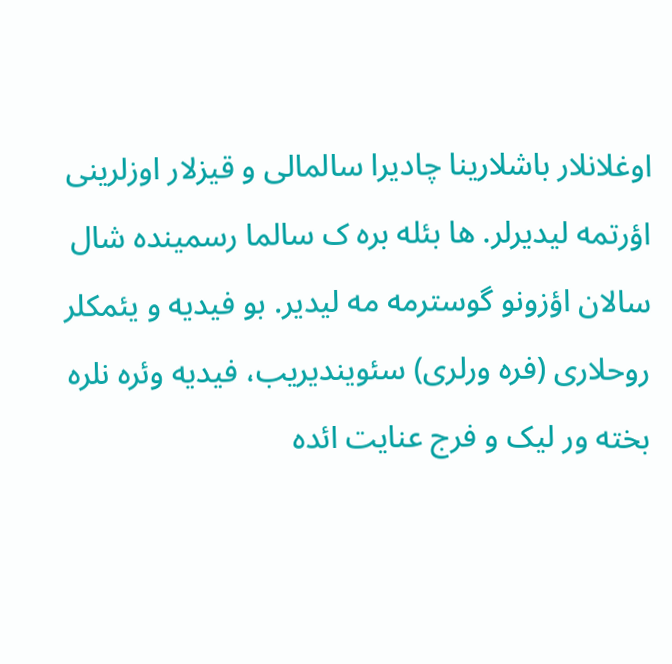اوغلانلار باشلارینا چادیرا سالمالی و قیزلار اوزلرینی اؤرتمه لیدیرلر. ها بئله بره ک سالما رسمینده شال سالان اؤزونو گوسترمه مه لیدیر. بو فیدیه و یئمکلر روحلاری (فره ورلری) سئویندیریب، فیدیه وئره نلره بخته ور لیک و فرج عنایت ائده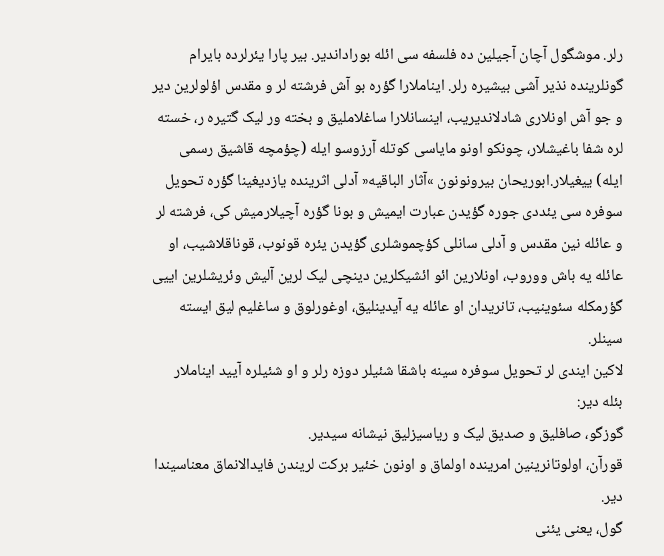رلر. موشگول آچان آجیلین ده فلسفه سی ائله بوراداندیر. بیر پارا یئرلرده بایرام گونلرینده نذیر آشی بیشیره رلر. ایناملارا گؤره بو آش فرشته لر و مقدس اؤلولرین دیر و جو آش اونلاری شادلاندیریب، اینسانلارا ساغلاملیق و بخته ور لیک گتیره ر، خسته لره شفا باغیشلار، چونکو اونو مایاسی کوتله آرزوسو ایله (چؤمچه قاشیق رسمی ایله) ییغیلار.ابوریحان بیرونونون »آثار الباقیه« آدلی اثرینده یازدیغینا گؤره تحویل سوفره سی یئددی جوره گؤیدن عبارت ایمیش و بونا گؤره آچیلارمیش کی، فرشته لر و عائله نین مقدس و آدلی سانلی کؤچموشلری گؤیدن یئره قونوب، قوناقلاشیب، او عائله یه باش ووروب، اونلارین ائو ائشیکلرین دینچی لیک لرین آلیش وئریشلرین اییی گؤرمکله سئوینیب، تانریدان او عائله یه آیدینلیق، اوغورلوق و ساغلیم لیق ایسته سینلر.
لاکین ایندی لر تحویل سوفره سینه باشقا شئیلر دوزه رلر و او شئیلره آیید ایناملار بئله دیر:
گوزگو، صافلیق و صدیق لیک و ریاسیزلیق نیشانه سیدیر.
قورآن، اولوتانرینین امرینده اولماق و اونون خئیر برکت لریندن فایدالانماق معناسیندا دیر.
گول، یعنی یئنی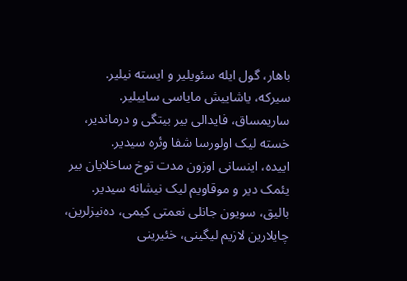باهار، گول ایله سئویلیر و ایسته نیلیر.
سیرکه، یاشاییش مایاسی ساییلیر.
ساریمساق، فایدالی بیر بیتگی و درماندیر، خسته لیک اولورسا شفا وئره سیدیر.
اییده، اینسانی اوزون مدت توخ ساخلایان بیر یئمک دیر و موقاویم لیک نیشانه سیدیر.
بالیق، سویون جانلی نعمتی کیمی، ده‌نیزلرین، چایلارین لازیم لیگینی، خئیرینی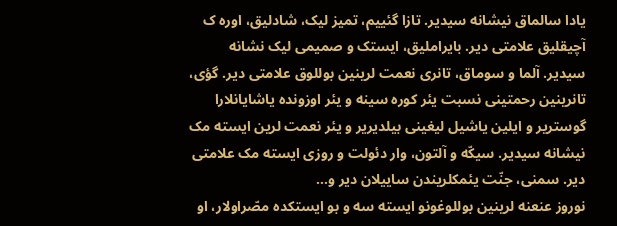یادا سالماق نیشانه سیدیر. تازا گئییم، تمیز لیک، شادلیق، اوره ک آچیقلیق علامتی دیر. بایراملیق، ایستک و صمیمی لیک نشانه سیدیر. آلما و سوماق، تانری نعمت لرینین بوللوق علامتی دیر. گؤی، تانرینین رحمتینی نسبت یئر کوره سینه و یئر اوزونده یاشایانلارا گوستریر و ایلین یاشیل لیغینی بیلدیریر و یئر نعمت لرین ایسته مک نیشانه سیدیر. سیکّه و آلتون، وار دئولت و روزی ایسته مک علامتی دیر. سمنی، جنّت یئمکلریندن ساییلان دیر و…
نوروز عنعنه لرینین بوللوغونو ایسته سه و بو ایستکده مصّراولار، او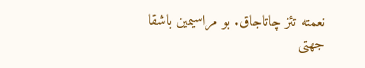نعمته تئز چاتاجاق. بو مراسیمین باشقا جهتی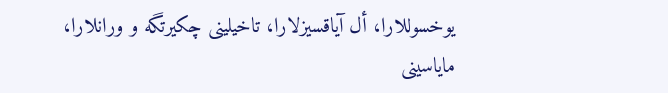یوخسوللارا، أل آیاقسیزلارا، تاخیلینی چکیرتگه و ورانلارا، مایاسینی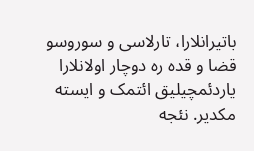باتیرانلارا، تارلاسی و سوروسو قضا و قده ره دوچار اولانلارا یاردئمچیلیق ائتمک و ایسته مکدیر. نئجه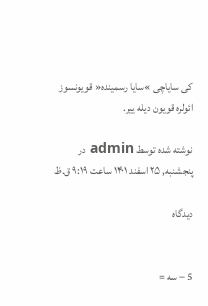کی سایاچی »سایا رسمینده« قویونسوز ائولره قویون دیله ییر.

نوشته شده توسط admin در پنجشنبه, ۲۵ اسفند ۱۴۰۱ ساعت ۹:۱۹ ق.ظ

دیدگاه


5 − سه =